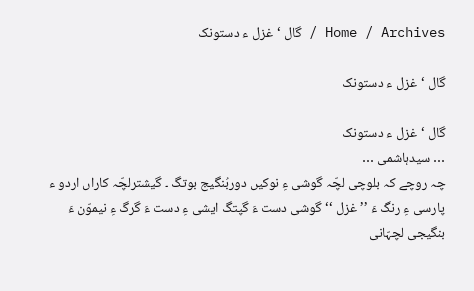Home / Archives / گال ‘غزل ء دستونک

گال ‘غزل ء دستونک

گال ‘غزل ء دستونک
… سیدہاشمی …
چہ روچے کہ بلوچی لچّہ گوشی ءِ نوکیں دوربُنگیج بوتگ ۔ گیشترلچّہ کاراں اردو ء پارسی ءِ رنگ ءَ ’’ غزل ‘‘ گوشی دست ءَ گپتگ ایشی ءِ دست ءَ گرگ ءِ نیموّن ءَ بنگیجی لچہّانی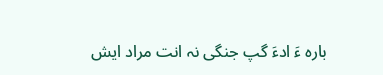بارہ ءَ ادءَ گپ جنگی نہ انت مراد ایش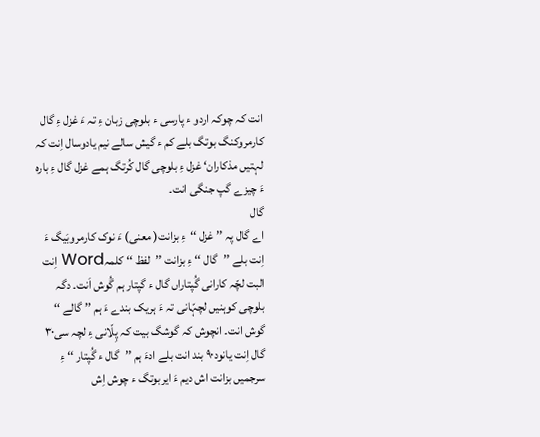انت کہ چوکہ اردو ء پارسی ء بلوچی زبان ءِ تہ ءَ غزل ءِ گال کارمروکنگ بوتگ بلے کم ء گیش سالے نیم یادوسال اِنت کہ لہتیں مذکاران‘ غزل ءِ بلوچی گال کُرتگ ہمے غزل گال ءِ بارہ ءَ چیزے گپ جنگی انت۔
گال
اے گال پہ ’’ غزل ‘‘ءِ بزانت( معنی) ءَ نوک کارمروبَیگ ءَ اِنت بلے ’’گال ‘‘ ءِ بزانت ’’لفظ ‘‘ کلمہWord اِنت البت لچّہ کارانی گُپتاراں گال ء گپتار ہم گُوش اَنت۔ دگہ بلوچی کوہنیں لچہّانی تہ ءَ ہریک بندے ءَ ہم ’’ گالے ‘‘ گوش انت۔ انچوش کہ گوشگ بیت کہ پِلّانی ءِ لچہ سی۳۰ گال اِنت یانود۹۰ بند انت بلے ادءَ ہم ’’گال ء گُپتار ‘‘ ءِ سرجمیں بزانت اش دیم ءَ ایربوتگ ء چوش اِش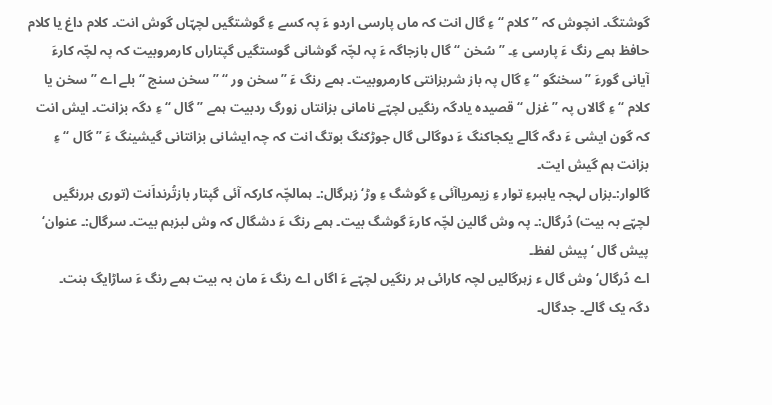گوشتگ۔ انچوش کہ ’’ کلام ‘‘ ءِ گال انت کہ ماں پارسی اردو ءَ پہ کسے ءِ گوشتگیں لچہّاں گوش انت۔ کلام داغ یا کلام حافظ ہمے رنگ ءَ پارسی ءِ۔ ’’ سُخن ‘‘ گال بازجاگہ ءَ پہ لچّہ گوشانی گوستگیں گپتاراں کارمروبیت کہ پہ لچّہ کارءَ آیانی گورءَ ’’ سخنگو ‘‘ ءِ گال پہ باز شربزانتی کارمروبیت۔ ہمے رنگ ءَ ’’سخن ور ‘‘ ’’سخن سنج ‘‘ بلے اے ’’ سخن یا کلام ‘‘ ءِ گالاں پہ ’’ غزل ‘‘قصیدہ یادگہ رنگیں لچہّے نامانی بزانتاں زورگ ردبیت ہمے ’’ گال ‘‘ ءِ دگہ بزانت۔ ایش انت کہ گون ایشی ءَ دگہ گالے یکجاکنگ ءَ دوگالی گال جوڑکنگ بوتگ انت کہ چہ ایشانی بزانتانی گیشینگ ءَ ’’ گال ‘‘ ءِ بزانت ہم گیش ایت۔
گالوار:۔بزاں لہجہ یاہبرءِ توار ءِ زیمریاآئی ءِ گوشگ ءِ وڑ‘ زہرگال:۔ ہمالچّہ کارکہ آئی گپتار بازتُرنداَنت (توری ہررنگیں لچہّے بہ بیت) دُرگال:۔ پہ وش گالین لچّہ کارءَ گوشگ بیت۔ ہمے رنگ ءَ دشگال کہ وش لبزہم بیت۔ سرگال:۔ عنوان‘ پیش گال ‘ پیش لفظ۔
اے دُرگال‘ وش گال ء زہرگالیں لچہ کارائی ہر رنگیں لچہّے ءَ اگاں اے رنگ ءَ مان بہ بیت ہمے رنگ ءَ ساڑایگ بنت۔
دگہ یک گالے۔ جدگال۔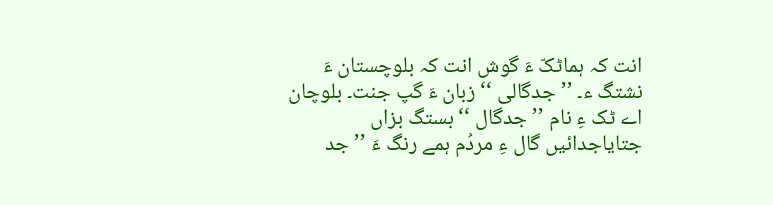انت کہ ہماٹکّ ءَ گوش انت کہ بلوچستان ءَ نشتگ ء۔ ’’جدگالی ‘‘ زبان ءَ گپ جنت۔ بلوچان اے ٹک ءِ نام ’’ جدگال ‘‘ بستگ بزاں جتایاجدائیں گال ءِ مردُم ہمے رنگ ءَ ’’جد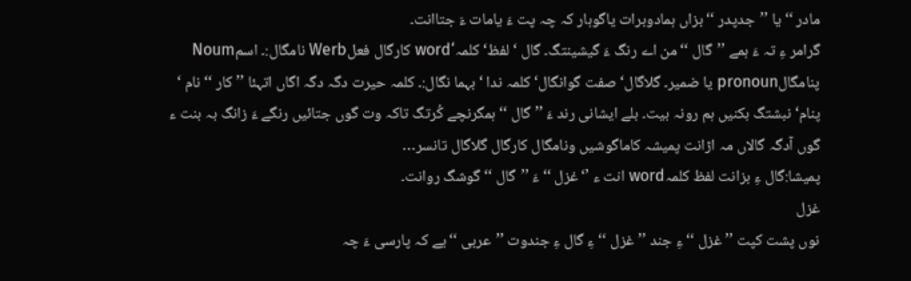مادر ‘‘ یا ’’جدپدر ‘‘ بزاں ہمادوبرات یاگوہار کہ چہ پت ءَ یامات ءَ جتاانت۔
گرامر ءِ تہ ءَ ہمے ’’گال ‘‘ من اے رنگ ءَ گیشینتگ۔ گال ‘لفظ‘کلمہ‘word کارگال فعلWerb نامگال:۔ اسمNoum پنامگالpronoun یا ضمیر۔ گلاگال‘ صفت گوانگال‘ کلمہ ندا ‘ بہما نگال:۔ کلمہ حیرت دگہ دگہ اگاں اتہئا ’’ کار ‘‘ نام ‘ پنام‘ نبشتگ بکنیں ہم رونہ بیت۔ بلے ایشانی رند ءَ ’’ گال ‘‘ ہمگرنچے کُرتگ تاکہ وت گوں جتائیں رنگے ءَ زانگ بہ بنت ء گوں آدگہ گالاں مہ اڑانت پمیشہ کاماگوشیں ونامگال کارگال گلاگال تانسر…
پمیشا:گال ءِ بزانت لفظ کلمہword انت ء ’‘غزل ‘‘ ءَ ’’گال ‘‘ گوشگ روانت۔
غزل
نوں پشت کپت ’’ غزل ‘‘ ءِ جند ’’غزل ‘‘ءِ گال ءِ جندوت ’’عربی ‘‘یے کہ پارسی ءَ چہ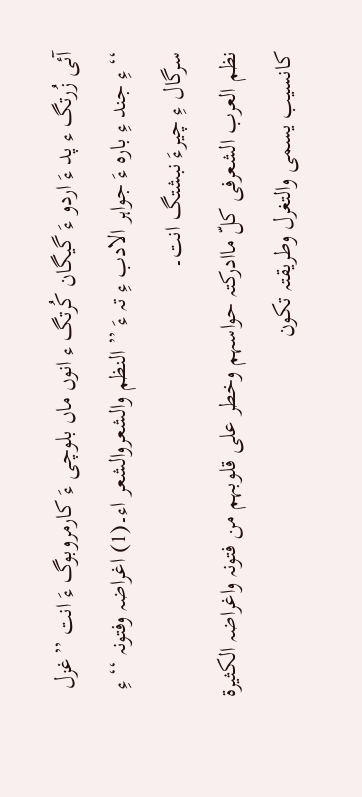آئی زُرتگ ء پد ءَ اردو ءَ گیگان کُرتگ ء انوں ماں بلوچی ءَ کارمروبوگ ءَ انت ’’غزل ‘‘ ءِ جند ءِ بارہ ءَ جواہر الادب ءِ تہ ءَ ’’ النظم والشعروالشعر اء۔(1) اغراضہ وفتونہ ‘‘ ءِ سرگال ءِ چیرءَ نبشتگ انت۔
نظم العرب الشعرفی کلّ ماادرکتہ حواسہم وخطر علی قلوبہم من فتونہ واغراضہ الکثیرۃ کانسیب یسمی والتغرل وطریقتہ تکون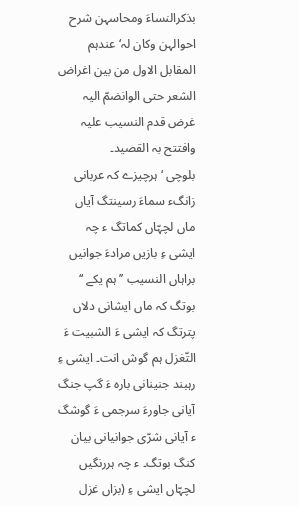بذکرالنساءَ ومحاسہن شرح احوالہن وکان لہ‘ عندہم المقابل الاول من بین اغراض الشعر حتی الوانضمّ الیہ غرض قدم النسیب علیہ وافتتح بہ القصید۔
بلوچی ‘ ہرچیزے کہ عربانی زانگء سماءَ رسینتگ آیاں ماں لچہّاں کماتگ ء چہ ایشی ءِ بازیں مرادءَ جوانیں براہاں النسیب ’’ ہم یکے ‘‘ بوتگ کہ ماں ایشانی دلاں پترتگ کہ ایشی ءَ الشبیت ءَ التّغزل ہم گوش انت۔ ایشی ءِ رہبند جنینانی بارہ ءَ گپ جنگ آیانی جاورءَ سرجمی ءَ گوشگ ء آیانی شرّی جوانیانی بیان کنگ بوتگ۔ ء چہ ہررنگیں لچہّاں ایشی ءِ (بزاں غزل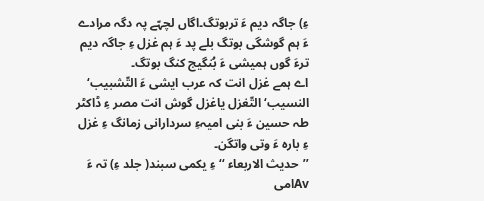ءِ) جاگہ دیم ءَ تربوتگ۔اگاں لچہّے پہ دگہ مرادے ءَ ہم گوشگی بوتگ بلے پد ءَ ہم غزل ءِ جاگہ دیم ترءَ گوں ہمیشی ءَ بُنگیج کنگ بوتگ۔
اے ہمے غزل انت کہ عرب ایشی ءَ التّشبیب‘ النسیب‘ التّغزل یاغزل گوش انت مصر ءِ ڈاکٹر طہ حسین ءَ بنی امیہءِ سردارانی زمانگ ءِ غزل ءِ بارہ ءَ وتی واتگن۔
’’حدیث الاربعاء ‘‘ ءِ یکمی سبند( جلد ءِ) تہ ءَ Avامی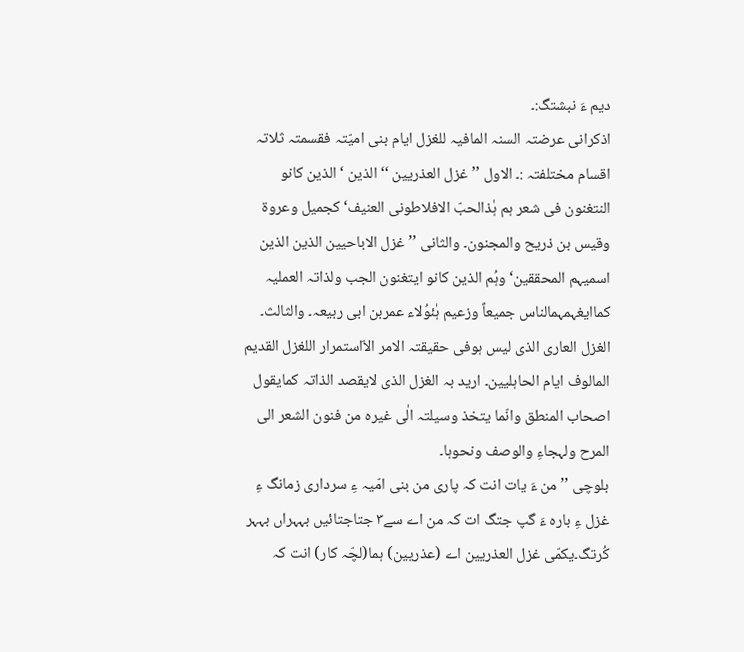دیم ءَ نبشتگ:۔
اذکرانی عرضتہ السنہ المافیہ للغزل ایام بنی امیّتہ فقسمتہ ثلاتہ اقسام مختلفتہ :۔ الاول ’’غزل العذریین ‘‘ الذین ‘ الذین کانو النتغنون فی شعر ہم ہٰذالحبّ الافلاطونی العنیف‘کجمیل وعروۃ وقیس بن ذریح والمجنون۔ والثانی ’’ غزل الاباحیین الذین الذین اسمیہم المحققین‘ وہُم الذین کانو ایتغنون الجب ولذاتہ العملیہ کماایغہمہمالناس جمیعاً وزعیم ہٰئوُلاء عمربن ابی ربیعہ۔ والثالث۔ الغزل العاری الذی لیس ہوفی حقیقتہ الامر الاّاستمرار اللغزل القدیم المالوف ایام الحاہلیین۔ ارید بہ الغزل الذی لایقصد الذاتہ کمایقول اصحاب المنطق وانّما یتخذ وسیلتہ الٰی غیرہ من فنون الشعر الی المرح ولہجاءِ والوصف ونحوہا۔
بلوچی ’’ من ءَ یات انت کہ پاری من بنی امّیہ ءِ سرداری زمانگ ءِ غزل ءِ بارہ ءَ گپ جتگ ات کہ من اے سے۳ جتاجتائیں بہہراں بہہر کُرتگ۔یکمّی غزل العذریین اے (عذریین) ہما(لچّہ کار) انت کہ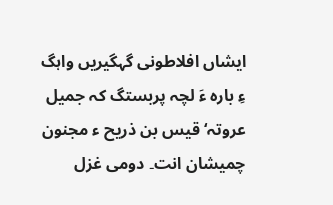ایشاں افلاطونی گہگیریں واہگ ءِ بارہ ءَ لچہ پربستگ کہ جمیل عروتہ‘ قیس بن ذریح ء مجنون چمیشان انت۔ دومی غزل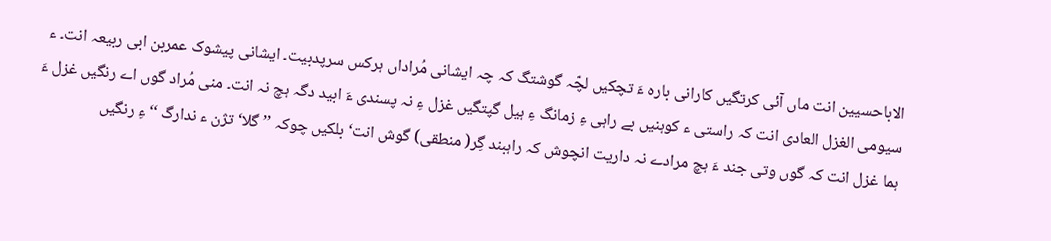الاباحسیین انت ماں آئی کرتگیں کارانی بارہ ءَ تچکیں لچّہ گوشتگ کہ چہ ایشانی مُراداں ہرکس سرپدبیت۔ ایشانی پیشوک عمربن ابی ربیعہ انت۔ ء سیومی الغزل العادی انت کہ راستی ء کوہنیں بے راہی ءِ زمانگ ءِ ہیل گپتگیں غزل ءِ نہ پسندی ءَ ابید دگہ ہچ نہ انت۔ منی مُراد گوں اے رنگیں غزل ءَ ہما غزل انت کہ گوں وتی جند ءَ ہچ مرادے نہ داریت انچوش کہ راہبند گِر( منطقی) گوش انت‘ بلکیں چوکہ ’’ گلا‘ تژن ء ندارگ ‘‘ ءِ رنگیں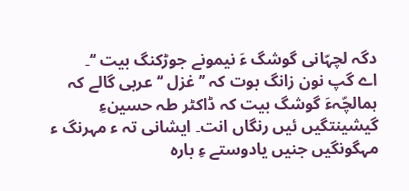دگہ لچہّانی گوشگ ءَ نیمونے جوڑکنگ بیت ‘‘۔
اے گپ نون زانگ بوت کہ ’’غزل ‘‘ عربی گالے کہ ہمالچّہءَ گوشگ بیت کہ ڈاکٹر طہ حسینءِ گیشینتگیں ئیں رنگاں انت۔ ایشانی تہ ء مہرنگ ء مہگونگیں جنیں یادوستے ءِ بارہ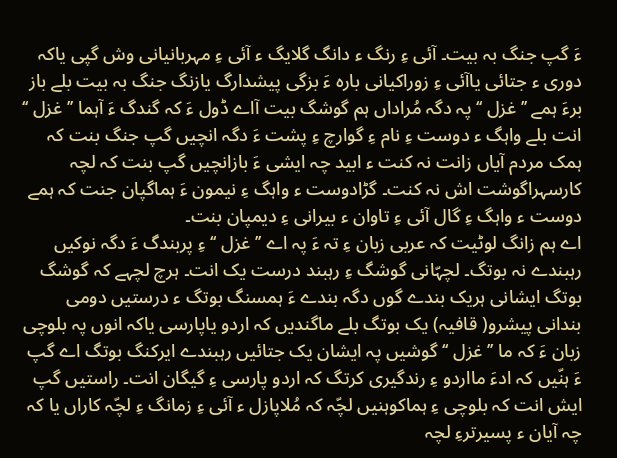ءَ گپ جنگ بہ بیت۔ آئی ءِ رنگ ء دانگ گلایگ ء آئی ءِ مہربانیانی وش گپی یاکہ دوری ء جتائی یاآئی ءِ زوراکیانی بارہ ءَ بزگی پیشدارگ یازنگ جنگ بہ بیت بلے باز برءَ ہمے ’’ غزل ‘‘ پہ دگہ مُراداں ہم گوشگ بیت آاے ڈول ءَ کہ گندگ ءَ آہما ’’ غزل ‘‘ انت بلے واہگ ء دوست ءِ نام ءِ گوارچ ءِ پشت ءَ دگہ انچیں گپ جنگ بنت کہ ہمک مردم آیاں زانت نہ کنت ء ابید چہ ایشی ءَ بازانچیں گپ بنت کہ لچہ کارسہراگوشت اش نہ کنت۔ گڑادوست ء واہگ ءِ نیمون ءَ ہماگپان جنت کہ ہمے دوست ء واہگ ءِ گال آئی ءِ تاوان ء بیرانی ءِ دیمپان بنت۔
اے ہم زانگ لوٹیت کہ عربی زبان ءِ تہ ءَ پہ اے ’’ غزل ‘‘ ءِ پربندگ ءَ دگہ نوکیں رہبندے نہ بوتگ۔ لچہّانی گوشگ ءِ رہبند درست یک انت۔ ہرچ لچہے کہ گوشگ بوتگ ایشانی ہریک بندے گوں دگہ بندے ءَ ہمسنگ بوتگ ء درستیں دومی بندانی پیشرو( قافیہ) یک بوتگ بلے ماگندیں کہ اردو یاپارسی یاکہ انوں پہ بلوچی زبان ءَ کہ ما ’’ غزل ‘‘ گوشیں پہ ایشان یک جتائیں رہبندے ایرکنگ بوتگ اے گپ ءَ ہنّیں کہ ادءَ مااردو ءِ رندگیری کرتگ کہ اردو پارسی ءِ گیگان انت۔ راستیں گپ ایش انت کہ بلوچی ءِ ہماکوہنیں لچّہ کہ مُلاپازل ء آئی ءِ زمانگ ءِ لچّہ کاراں یا کہ چہ آیان ء پسیرترءِ لچہ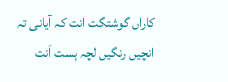کاراں گوشتگت انت کہ آیانی تہ انچیں رنگیں لچہ ہست اَنت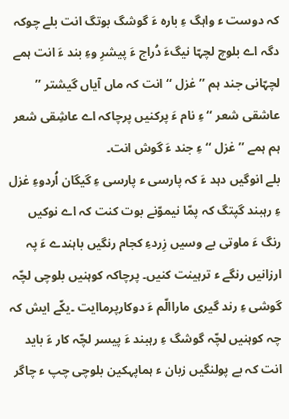کہ دوست ء واہگ ءِ بارہ ءَ گوشگ بوتگ انت بلے چوکہ دگہ اے بلوچ لچہّا نیگءَ دُراج ءَ پیشرِ وءِ بند ءَ انت ہمے لچہّانی جند ہم ’’ غزل ‘‘ انت کہ ماں آیاں گیشتر ’’ عاشقی شعر ‘‘ ءِ نام ءَ پرکنیں پرچاکہ اے عاشِقی شعر ہم ہمے ’’ غزل ‘‘ ءِ جند ءَ گوش انت۔
بلے انوگیں دہد ءَ کہ پارسی ء پارسی ءِ گیگان اُردوءِ غزل ءِ رہبند گپتگ کہ پمّا نیموّنے بوت کنت کہ اے نوکیں رنگ ءَ ماوتی بے وسیں زِردءِ کجام رنگیں باہندے ءَ پہ ارزانیں رنگے ء ترہینت کنیں۔ پرچاکہ کوہنیں بلوچی لچّہ گوشی ءِ رند گیری ماراالّم ءَ دوکارپرماایت ۔یکّے ایش کہ چہ کوہنیں لچّہ گوشگ ءِ رہبند ءَ پیسر لچّہ کار ءَ باید انت کہ بے پولنگیں زبان ء ہماپہکین بلوچی چپ ء چاگر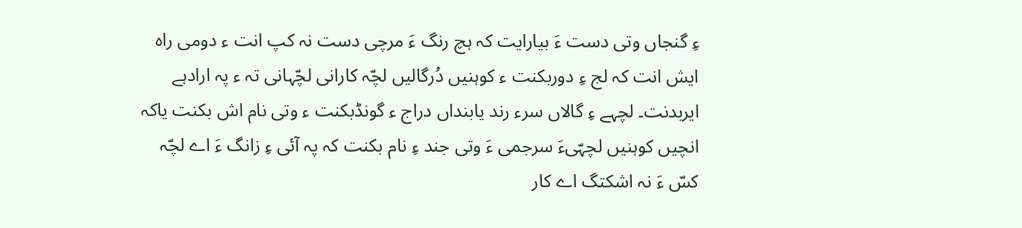ءِ گنجاں وتی دست ءَ بیارایت کہ ہچ رنگ ءَ مرچی دست نہ کپ انت ء دومی راہ ایش انت کہ لج ءِ دوربکنت ء کوہنیں دُرگالیں لچّہ کارانی لچّہانی تہ ء پہ ارادہے ایربدنت۔ لچہے ءِ گالاں سرء رند یابنداں دراج ء گونڈبکنت ء وتی نام اش بکنت یاکہ انچیں کوہنیں لچہّیءَ سرجمی ءَ وتی جند ءِ نام بکنت کہ پہ آئی ءِ زانگ ءَ اے لچّہ کسّ ءَ نہ اشکتگ اے کار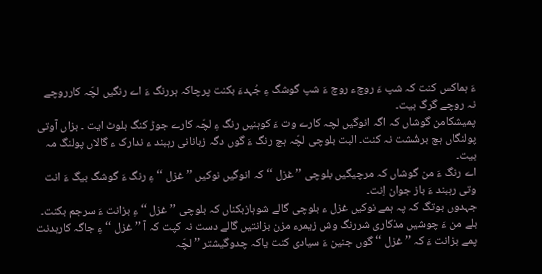ءَ ہماکس کنت کہ شپ ءَ روچء روچ ءَ شپ گوشگ ءِ جُہدءَ بکنت پرچاکہ ہررنگ ءَ اے رنگیں لچّہ کارروچے نہ روچے گرگ بیت۔
پمیشکامن گوشاں کہ اگہ انوگیں لچہ کارے وت ءَ کوہنیں رنگ ءِ لچّہ کارے جوڑ کنگ بلوٹ ایت ۔ بزاں آوتی پولنگاں ہچ برشُشت نہ کنت۔ البت بلوچی لچّہ ہچ رنگ ءَ گوں دگہ زبانانی رہبند ء ندارک ء گالاں پولنگ مہ بیت۔
اے رنگ ءَ من گوشاں کہ مرچیگیں بلوچی ’’ غزل ‘‘ کہ انوگیں نوکیں ’’ غزل ‘‘ ءِ رنگ ءَ گوشگ بیگ ءَ انت وتی رہبند ءَ باز جوان اِنت۔
جہدوں بوتگ کہ پہ ہمے نوکیں غزل ء بلوچی گالے شوہازبکناں کہ بلوچی ’’ غزل ‘‘ ءِ بزانت ءَ سرجم بکنت۔ بلے من ءَ چوشیں مذکاری شررنگ وش زیمرء مزن بزانتیں گالے دست نہ کپت کہ آ ’’ غزل ‘‘ ءِ جاگہ کاربدنت پمے بزانت ءَ کہ ’’ غزل ‘‘ گوں جنین ءَ سیادی کنت یاکہ چدوگیشتر ’’ لچّہ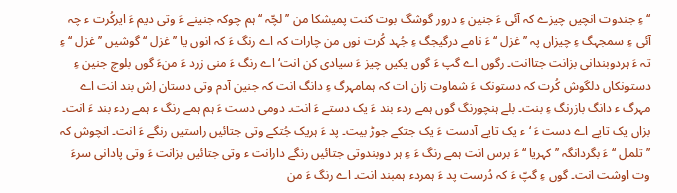‘‘ ءِ جندوت انچیں چیزے کہ آئی ءَ جنین ءِ درور گوشگ بوت کنت پمیشکا من ’’لچّہ ‘‘ ہم چوکہ جنینے ءَ وتی دیم ءَ ایرکُرت ء چہ آئی ءِ سمجہگ ءِ چیزاں پہ ’’غزل ‘‘ ءَ نامے درگیجگ ءِ جُہد کُرت نوں من چارات کہ اے رنگ ءَ کہ انوں یا ’’غزل ‘‘ گوشیں ’’ غزل ‘‘ ءِ تہ ءَ ہردوبندانی بزانت جتاانت۔ رگوں اے گپ ءَ گوں یکیں چیز ءَ سیادی کن انت‘ اے رنگ ءَ منی زرد ءَ منءَ گوں بلوچ جنین ءِ دستونکاں دلگوش کُرت کہ دستونک ءَ شماوت زان ات کہ ہمامہرگ ءِ دانگ انت کہ جنین آدم وتی دستان اِش بند انت اے مہرگ ء دانگ بازرنگ ءِ بنت۔ بلے ہنچورنگ گوں ہمے ردء بند ءَ یک دستے ءَ انت۔ دومی دست ءَ ہم ہمے رنگ ء ہمے ردء بند ءَ انت۔ بزاں یک تایے اے دست ءَ ‘ ء یک تایے آدست ءَ یک جتکے جوڑ بیت۔ پد ءَ ہریک جُتکے وتی جتائیں راستیں رنگے ءَ انت۔ انچوش کہ ’’تلمل ‘‘ ءَ بگردانگہ ’’ کہریا ‘‘ ءَ برس انت ہمے رنگ ءَ ءِ ہر دوبندوتی جتائیں رنگے دارانت ء وتی جتائیں بزانت ءَ وتی پادانی سرءَ وت اوشت انت۔ گوں ءِ گپّ ءَ کہ دُرست پد ءَ ہمردء ہمبند انت۔ اے رنگ ءَ من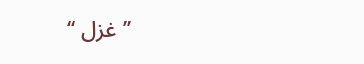’’ غزل ‘‘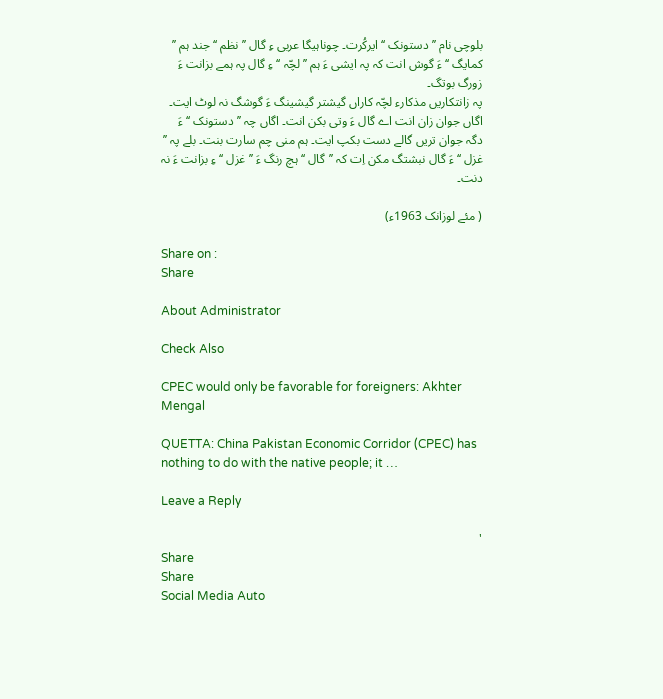بلوچی نام ’’ دستونک ‘‘ ایرکُرت۔ چوناہیگا عربی ءِ گال ’’ نظم ‘‘ جند ہم ’’ کمایگ ‘‘ ءَ گوش انت کہ پہ ایشی ءَ ہم ’’ لچّہ ‘‘ ءِ گال پہ ہمے بزانت ءَ زورگ بوتگ۔
پہ زانتکاریں مذکارء لچّہ کاراں گیشتر گیشینگ ءَ گوشگ نہ لوٹ ایت۔ اگاں جوان زان انت اے گال ءَ وتی بکن انت۔ اگاں چہ ’’ دستونک ‘‘ ءَ دگہ جوان تریں گالے دست بکپ ایت۔ ہم منی چم سارت بنت۔ بلے پہ ’’ غزل ‘‘ ءَ گال نبشتگ مکن اِت کہ ’’گال ‘‘ ہچ رنگ ءَ ’’ غزل ‘‘ ءِ بزانت ءَ نہ دنت۔

( مئے لوزانک 1963ء)

Share on :
Share

About Administrator

Check Also

CPEC would only be favorable for foreigners: Akhter Mengal

QUETTA: China Pakistan Economic Corridor (CPEC) has nothing to do with the native people; it …

Leave a Reply

'
Share
Share
Social Media Auto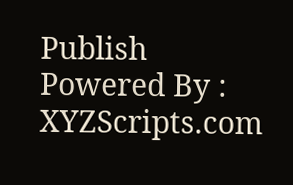Publish Powered By : XYZScripts.com